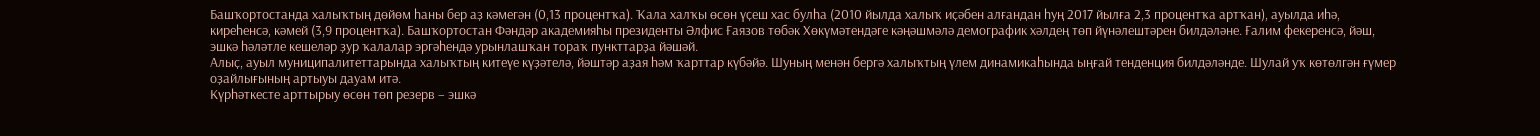Башҡортостанда халыҡтың дөйөм һаны бер аҙ кәмегән (0,13 процентҡа). Ҡала халҡы өсөн үҫеш хас булһа (2010 йылда халыҡ иҫәбен алғандан һуң 2017 йылға 2,3 процентҡа артҡан), ауылда иһә, киреһенсә, кәмей (3,9 процентҡа). Башҡортостан Фәндәр академияһы президенты Әлфис Ғаязов төбәк Хөкүмәтендәге кәңәшмәлә демографик хәлдең төп йүнәлештәрен билдәләне. Ғалим фекеренсә, йәш, эшкә һәләтле кешеләр ҙур ҡалалар эргәһендә урынлашҡан тораҡ пункттарҙа йәшәй.
Алыҫ, ауыл муниципалитеттарында халыҡтың китеүе күҙәтелә, йәштәр аҙая һәм ҡарттар күбәйә. Шуның менән бергә халыҡтың үлем динамикаһында ыңғай тенденция билдәләнде. Шулай уҡ көтөлгән ғүмер оҙайлығының артыуы дауам итә.
Күрһәткесте арттырыу өсөн төп резерв – эшкә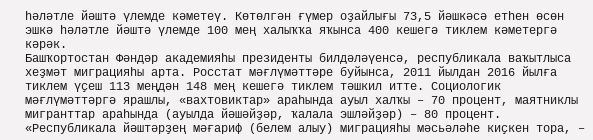һәләтле йәштә үлемде кәметеү. Көтөлгән ғүмер оҙайлығы 73,5 йәшкәсә етһен өсөн эшкә һәләтле йәштә үлемде 100 мең халыҡҡа яҡынса 400 кешегә тиклем кәметергә кәрәк.
Башҡортостан Фәндәр академияһы президенты билдәләүенсә, республикала ваҡытлыса хеҙмәт миграцияһы арта. Росстат мәғлүмәттәре буйынса, 2011 йылдан 2016 йылға тиклем үҫеш 113 меңдән 148 мең кешегә тиклем тәшкил итте. Социологик мәғлүмәттәргә ярашлы, «вахтовиктар» араһында ауыл халҡы – 70 процент, маятниклы мигранттар араһында (ауылда йәшәйҙәр, ҡалала эшләйҙәр) – 80 процент.
«Республикала йәштәрҙең мәғариф (белем алыу) миграцияһы мәсьәләһе киҫкен тора, –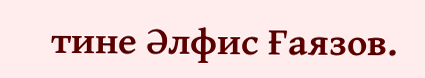тине Әлфис Ғаязов.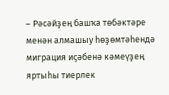– Рәсәйҙең башҡа төбәктәре менән алмашыу һөҙөмтәһендә миграция иҫәбенә кәмеүҙең яртыһы тиерлек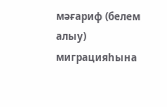мәғариф (белем алыу) миграцияһына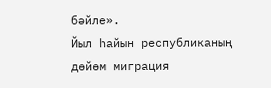бәйле».
Йыл һайын республиканың дөйөм миграция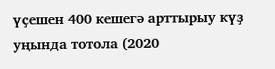үҫешен 400 кешегә арттырыу күҙ уңында тотола (2020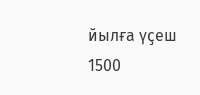йылға үҫеш 1500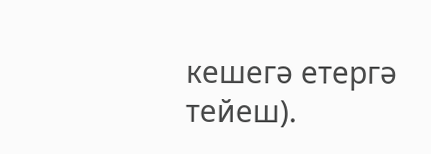кешегә етергә тейеш).